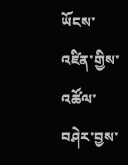ཡོངས་འཛིན་གྱིས་འཚོལ་བཤེར་བྱས་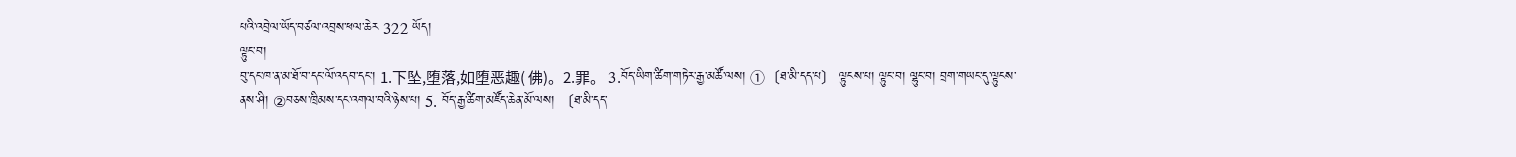པའི་འབྲེལ་ཡོད་བཙལ་འབྲས་ཕལ་ཆེར 322 ཡོད།
ལྟུང་བ།
བུ་དང་ཁ་ན་མ་ཐོ་བ་དང་ལོ་འདབ་དང་། 1.下坠,堕落,如堕恶趣( 佛)。2.罪。 3.བོད་ཡིག་ཚིག་གཏེར་རྒྱ་མཚོ་ལས། ①〔ཐ་མི་དད་པ〕 ལྟུངས་པ། ལྟུང་བ། ལྷུང་བ། བྲག་གཡང་དུ་ལྟུངས་ནས་ཤི། ②བཅས་ཁྲིམས་དང་འགལ་བའི་ཉེས་པ། 5. བོད་རྒྱ་ཚིག་མཛོད་ཆེན་མོ་ལས། 〔ཐ་མི་དད་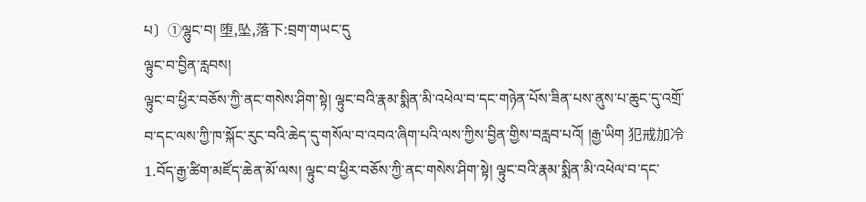པ〕①ལྷུང་བ། 堕,坠,落下:བྲག་གཡང་དུ
ལྟུང་བ་བྱིན་རླབས།
ལྟུང་བ་ཕྱིར་བཅོས་ཀྱི་ནང་གསེས་ཤིག་སྟེ། ལྟུང་བའི་རྣམ་སྨིན་མི་འཕེལ་བ་དང་གཉེན་པོས་ཟིན་པས་ནུས་པ་ཆུང་དུ་འགྲོ་བ་དང་ལས་ཀྱི་ཁ་སྐོང་རུང་བའི་ཆེད་དུ་གསོལ་བ་འབའ་ཞིག་པའི་ལས་ཀྱིས་བྱིན་གྱིས་བརླབ་པའོ། །རྒྱ་ཡིག 犯戒加冷 1.བོད་རྒྱ་ཚིག་མཛོད་ཆེན་མོ་ལས། ལྟུང་བ་ཕྱིར་བཅོས་ཀྱི་ནང་གསེས་ཤིག་སྟེ། ལྟུང་བའི་རྣམ་སྨིན་མི་འཕེལ་བ་དང་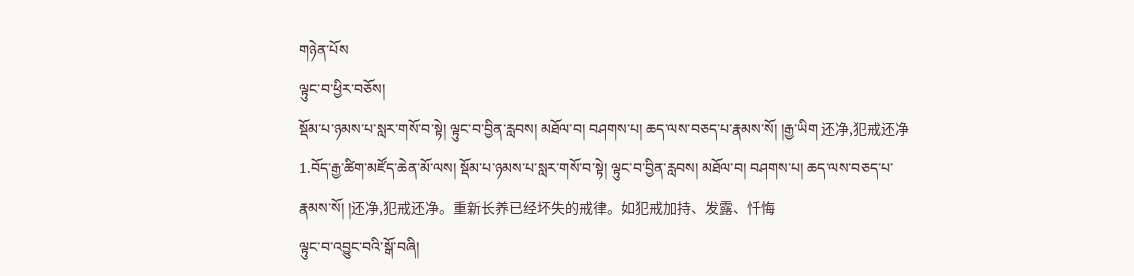གཉེན་པོས
ལྟུང་བ་ཕྱིར་བཅོས།
སྡོམ་པ་ཉམས་པ་སླར་གསོ་བ་སྟེ། ལྟུང་བ་བྱིན་རླབས། མཐོལ་བ། བཤགས་པ། ཆད་ལས་བཅད་པ་རྣམས་སོ། །རྒྱ་ཡིག 还净,犯戒还净 1.བོད་རྒྱ་ཚིག་མཛོད་ཆེན་མོ་ལས། སྡོམ་པ་ཉམས་པ་སླར་གསོ་བ་སྟེ། ལྟུང་བ་བྱིན་རླབས། མཐོལ་བ། བཤགས་པ། ཆད་ལས་བཅད་པ་རྣམས་སོ། །还净,犯戒还净。重新长养已经坏失的戒律。如犯戒加持、发露、忏悔
ལྟུང་བ་འབྱུང་བའི་སྒོ་བཞི།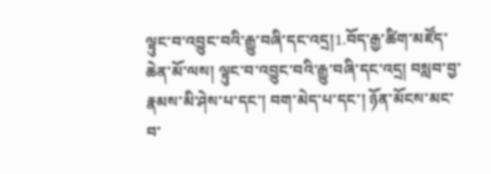ལྟུང་བ་འབྱུང་བའི་རྒྱུ་བཞི་དང་འདྲ།1.བོད་རྒྱ་ཚིག་མཛོད་ཆེན་མོ་ལས། ལྟུང་བ་འབྱུང་བའི་རྒྱུ་བཞི་དང་འདྲ། བསླབ་བྱ་རྣམས་མི་ཤེས་པ་དང་། བག་མེད་པ་དང་། ཉོན་མོངས་མང་བ་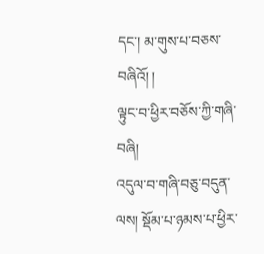དང་། མ་གུས་པ་བཅས་བཞིའོ། །
ལྟུང་བ་ཕྱིར་བཅོས་ཀྱི་གཞི་བཞི།
འདུལ་བ་གཞི་བཅུ་བདུན་ལས། སྡོམ་པ་ཉམས་པ་ཕྱིར་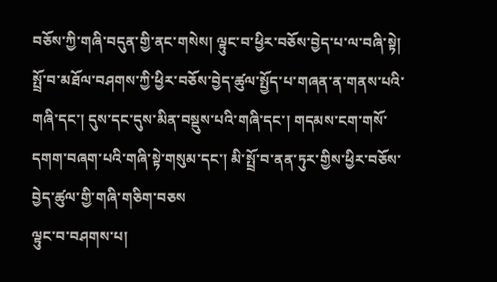བཅོས་ཀྱི་གཞི་བདུན་གྱི་ནང་གསེས། ལྟུང་བ་ཕྱིར་བཅོས་བྱེད་པ་ལ་བཞི་སྟེ། སྤྲོ་བ་མཐོལ་བཤགས་ཀྱི་ཕྱིར་བཅོས་བྱེད་ཚུལ་སྤྱོད་པ་གཞན་ན་གནས་པའི་གཞི་དང་། དུས་དང་དུས་མིན་བསྡུས་པའི་གཞི་དང་། གདམས་ངག་གསོ་དགག་བཞག་པའི་གཞི་སྟེ་གསུམ་དང་། མི་སྤྲོ་བ་ནན་ཏུར་གྱིས་ཕྱིར་བཅོས་བྱེད་ཚུལ་གྱི་གཞི་གཅིག་བཅས
ལྟུང་བ་བཤགས་པ།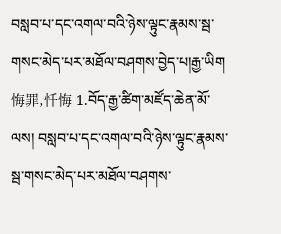བསླབ་པ་དང་འགལ་བའི་ཉེས་ལྟུང་རྣམས་སྦ་གསང་མེད་པར་མཐོལ་བཤགས་བྱེད་པ།རྒྱ་ཡིག 悔罪,忏悔 1.བོད་རྒྱ་ཚིག་མཛོད་ཆེན་མོ་ལས། བསླབ་པ་དང་འགལ་བའི་ཉེས་ལྟུང་རྣམས་སྦ་གསང་མེད་པར་མཐོལ་བཤགས་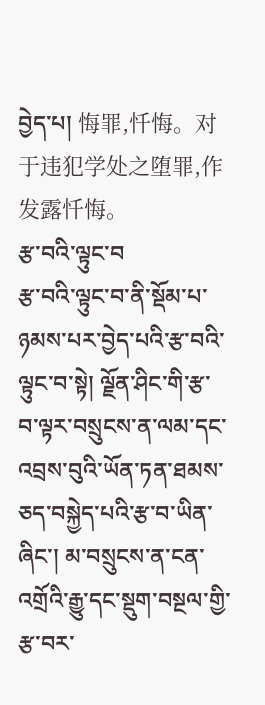བྱེད་པ། 悔罪,忏悔。对于违犯学处之堕罪,作发露忏悔。
རྩ་བའི་ལྟུང་བ
རྩ་བའི་ལྟུང་བ་ནི་སྡོམ་པ་ཉམས་པར་བྱེད་པའི་རྩ་བའི་ལྟུང་བ་སྟེ། ལྗོན་ཤིང་གི་རྩ་བ་ལྟར་བསྲུངས་ན་ལམ་དང་འབྲས་བུའི་ཡོན་ཏན་ཐམས་ཅད་བསྐྱེད་པའི་རྩ་བ་ཡིན་ཞིང་། མ་བསྲུངས་ན་ངན་འགྲོའི་རྒྱུ་དང་སྡུག་བསྔལ་གྱི་རྩ་བར་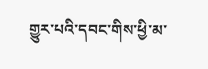གྱུར་པའི་དབང་གིས་ཕྱི་མ་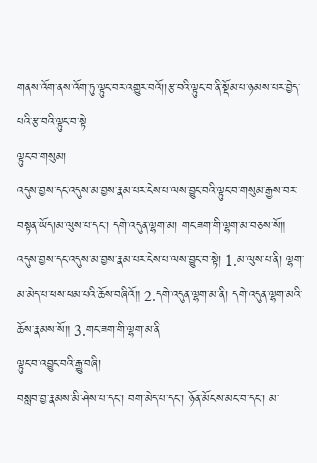གནས་འོག་ནས་འོག་ཏུ་ལྟུང་བར་འགྱུར་བའོ།།རྩ་བའི་ལྟུང་བ་ནི་སྡོམ་པ་ཉམས་པར་བྱེད་པའི་རྩ་བའི་ལྟུང་བ་སྟེ
ལྟུང་བ་གསུམ།
འདུས་བྱས་དང་འདུས་མ་བྱས་རྣམ་པར་ངེས་པ་ལས་བྱུང་བའི་ལྟུང་བ་གསུམ་རྒྱས་བར་བསྟན་ཡོད།མ་ལུས་པ་དང་། དགེ་འདུན་ལྷག་མ། གང་ཟག་གི་ལྷག་མ་བཅས་སོ༎ འདུས་བྱས་དང་འདུས་མ་བྱས་རྣམ་པར་ངེས་པ་ལས་བྱུང་བ་སྟེ། 1.མ་ལུས་པ་ནི། ལྷག་མ་མེད་པ་ཕས་ཕམ་པའི་ཆོས་བཞིའོ༎ 2.དགེ་འདུན་ལྷག་མ་ནི། དགེ་འདུན་ལྷག་མའི་ཆོས་རྣམས་སོ༎ 3.གང་ཟག་གི་ལྷག་མ་ནི
ལྟུང་བ་འབྱུང་བའི་རྒྱུ་བཞི།
བསླབ་བྱ་རྣམས་མི་ཤེས་པ་དང་། བག་མེད་པ་དང་། ཉོན་མོངས་མང་བ་དང་། མ་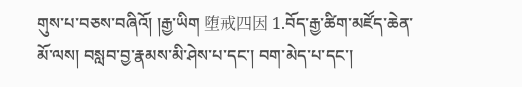གུས་པ་བཅས་བཞིའོ། །རྒྱ་ཡིག 堕戒四因 1.བོད་རྒྱ་ཚིག་མཛོད་ཆེན་མོ་ལས། བསླབ་བྱ་རྣམས་མི་ཤེས་པ་དང་། བག་མེད་པ་དང་།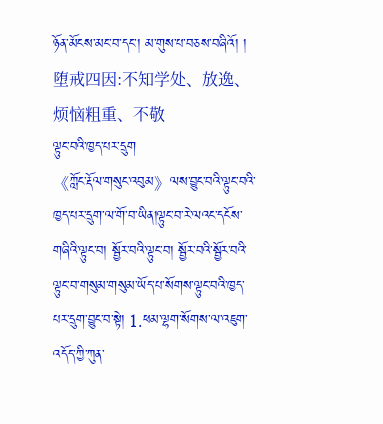ཉོན་མོངས་མང་བ་དང་། མ་གུས་པ་བཅས་བཞིའོ། ། 堕戒四因:不知学处、放逸、烦恼粗重、不敬
ལྟུང་བའི་ཁྱད་པར་དྲུག
《ཀློང་རྡོལ་གསུང་འབུམ》ལས་བྱུང་བའི་ལྟུང་བའི་ཁྱད་པར་དྲུག་ལ་གོ་བ་ཡིན།ལྟུང་བ་རེ་ལའང་དངོས་གཞིའི་ལྟུང་བ། སྦྱོར་བའི་ལྟུང་བ། སྦྱོར་བའི་སྦྱོར་བའི་ལྟུང་བ་གསུམ་གསུམ་ཡོད་པ་སོགས་ལྟུང་བའི་ཁྱད་པར་དྲུག་བྱུང་བ་སྟེ། 1.ཕམ་ལྷག་སོགས་ལ་འཇུག་འདོད་ཀྱི་ཀུན་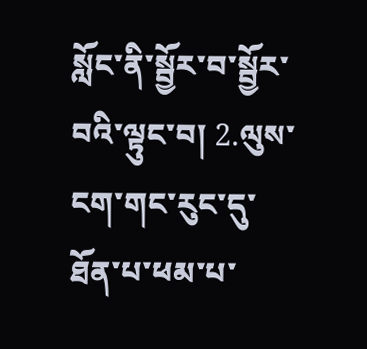སློང་ནི་སྦྱོར་བ་སྦྱོར་བའི་ལྟུང་བ། 2.ལུས་ངག་གང་རུང་དུ་ཐོན་པ་ཕམ་པ་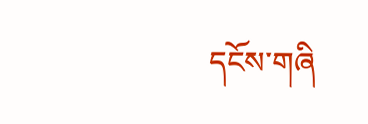དངོས་གཞི